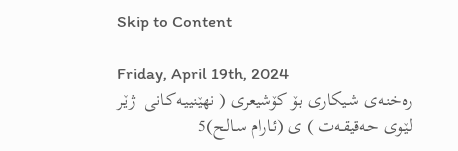Skip to Content

Friday, April 19th, 2024
ره‌خنـه‌ی شـیکاری بـۆ کۆشیعری ( نهێنییـه‌کـانی  ژێـر لێـوی حـه‌قیقـه‌ت ) ی (ئـارام سـالـح)5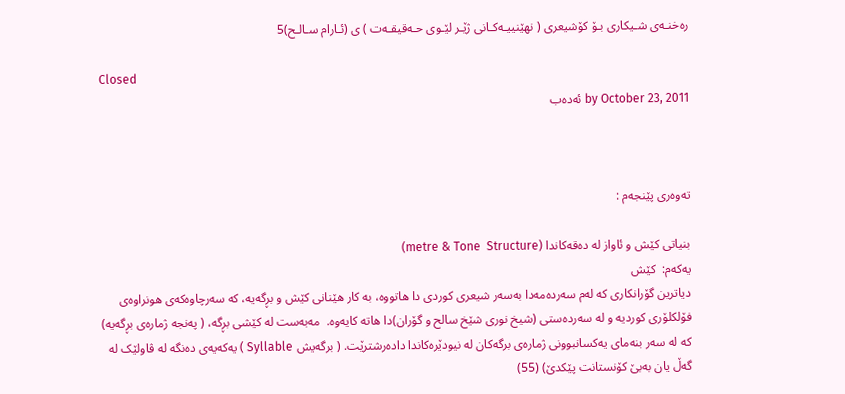ره‌خنـه‌ی شـیکاری بـۆ کۆشیعری ( نهێنییـه‌کـانی ژێـر لێـوی حـه‌قیقـه‌ت ) ی (ئـارام سـالـح)5

Closed
by October 23, 2011 ئەدەب



ته‌وه‌ری پێنجه‌م :

بنیاتی کێش و ئاواز له‌ ده‌قه‌کاندا (metre & Tone  Structure)
یه‌که‌م:  کێش
دیاترین گۆرانکاری که‌ له‌م سه‌رده‌مه‌دا به‌سه‌ر شیعری کوردی دا هاتووه‌، به‌ کار هێنانی کێش و بڕگه‌یه‌، که‌ سه‌رچاوه‌که‌ی هونراوه‌ی فۆلکلۆری کوردیه‌ و له‌ سه‌رده‌ستی (شیخ نوری شێخ سالح و گۆران)دا هاته‌ کایه‌وه‌.  مه‌به‌ست له‌ کێشی بڕگه‌، ( په‌نجه‌ ژماره‌ی بڕگه‌یه‌) که‌ له‌ سه‌ر بنه‌مای یه‌کسانبوونی ژماره‌ی برگه‌کان له‌ نیودێره‌کاندا داده‌رشترێت. ( برگه‌یش Syllable ) یه‌که‌یه‌ی ده‌نگه‌ له‌ ڤاولێک له‌ گه‌ڵ یان به‌بێ کۆنستانت پێکدێ) (55)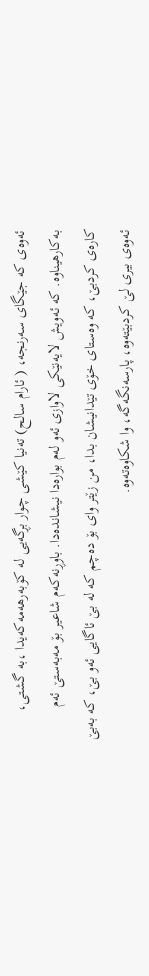ئه‌وه‌ی که‌ جێگای سه‌رنجه‌، ( ئارام سالح) ته‌نیا کێشی چوار بڕگه‌یی له‌ کۆبه‌رهه‌مه‌که‌یدا ،به‌ گشتی‌، به‌کارهیناوه. که‌ ئه‌ویش لایه‌نێکی لاوازی ئه‌و له‌م بواره‌دا نیشانده‌دا. باوڕنه‌که‌م شاعیر بۆ مه‌به‌ستێ ئه‌م کاره‌ی کردبێ، که‌ وه‌ستای خۆی تێدانیشان بدا، من زێتر وای بۆ ده‌چم که‌ له‌ بێ ئاگایی ئه‌و بێ، که‌ به‌بێ ئه‌وه‌ی بیری لێ کردبێته‌وه‌، پارسه‌نگه‌گه‌، وا شکاوه‌ته‌وه‌.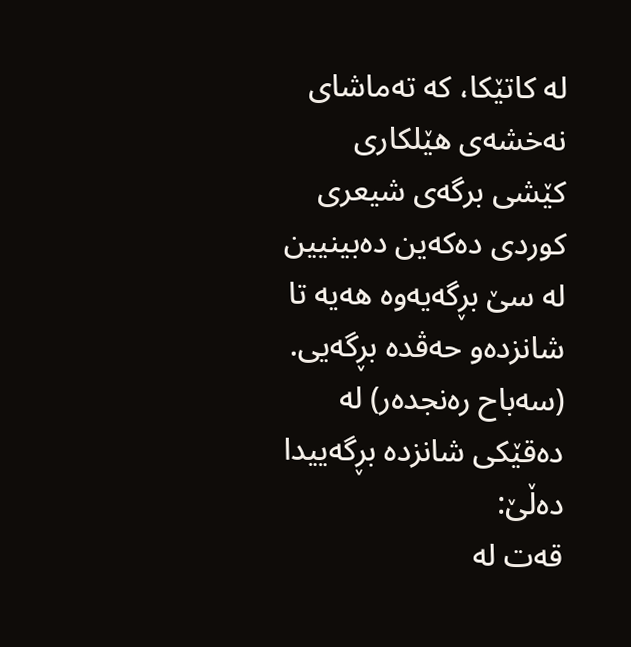له‌ کاتێکا، که‌ ته‌ماشای نه‌خشه‌ی هێلکاری کێشی برگه‌ی شیعری کوردی ده‌که‌ین ده‌بینیین له‌ سێ بڕگه‌یه‌وه‌ هه‌یه‌ تا شانزده‌و حه‌ڤده‌ بڕگه‌یی.
(سه‌باح ره‌نجده‌ر) له‌  ده‌قێکی شانزده‌ بڕگه‌ییدا ده‌ڵێ:
قه‌ت له‌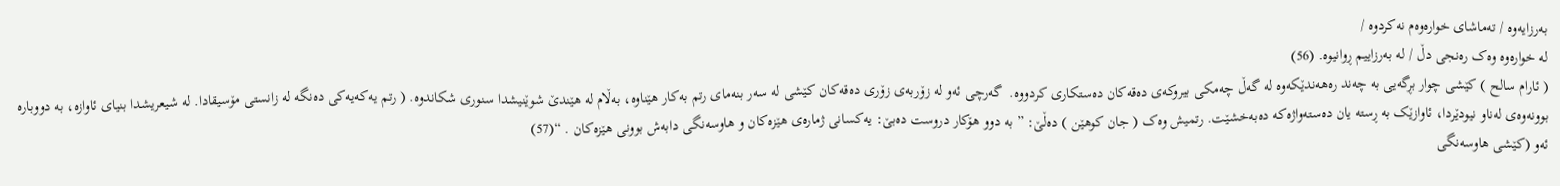به‌رزایه‌وه‌ / ته‌ماشای خواره‌وه‌م نه‌کردوه‌ /
له‌ خواره‌وه‌ وه‌ک ره‌نجی دڵ / له‌ به‌رزاییم ڕوانیوه‌. (56)
( ئارام سالح ) کێشی چوار بڕگه‌یی به‌ چه‌ند ره‌هه‌ندێکه‌وه‌ له‌ گه‌ڵ چه‌مکی بیروکه‌ی ده‌قه‌کان ده‌ستکاری کردووه‌.  گه‌رچی ئه‌و له‌ زۆربه‌ی زۆری ده‌قه‌کان کێشی له‌ سه‌ر بنه‌مای رتم به‌کار هێناوه‌، به‌ڵام له‌ هێندێ شوێنیشدا سنوری شکاندوه‌. ( رتم یه‌که‌یه‌کی ده‌نگه‌ له‌ زانستی مۆسیقادا. له‌ شیعریشدا بنیای ئاوازه‌، به‌ دووباره‌ بوونه‌وه‌ی له‌ناو نیودێردا، ئاوازێک به‌ ڕسته‌ یان ده‌سته‌واژه‌که‌ ده‌به‌خشێت. رتمیش وه‌ک ( جان کوهێن ) ده‌ڵێ: ” به‌ دوو هۆکار دروست ده‌بێ: یه‌کسانی ژماره‌ی هێزه‌کان و هاوسه‌نگی دابه‌ش بوونی هێزه‌کان . “(57)
ئه‌و (کێشی هاوسه‌نگی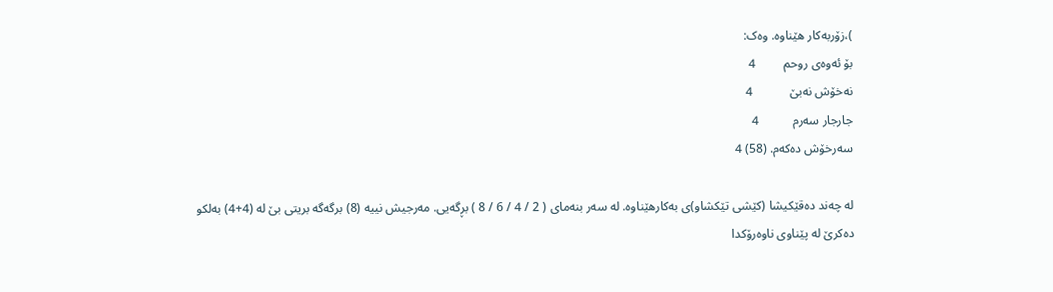)،زۆربه‌کار هێناوه‌. وه‌ک:
بۆ ئه‌وه‌ی روحم         4
نه‌خۆش نه‌بێ            4
جارجار سه‌رم           4
سه‌رخۆش ده‌که‌م. (58) 4

له‌ چه‌ند ده‌قێکیشا (کێشی تێکشاو)ی به‌کارهێناوه‌. له‌ سه‌ر بنه‌مای ( 2 / 4 / 6 / 8 ) بڕگه‌یی. مه‌رجیش نییه‌ (8) برگه‌گه‌ بریتی بێ له‌ (4+4) به‌لکو ده‌کرێ له‌ پێناوی ناوه‌رۆکدا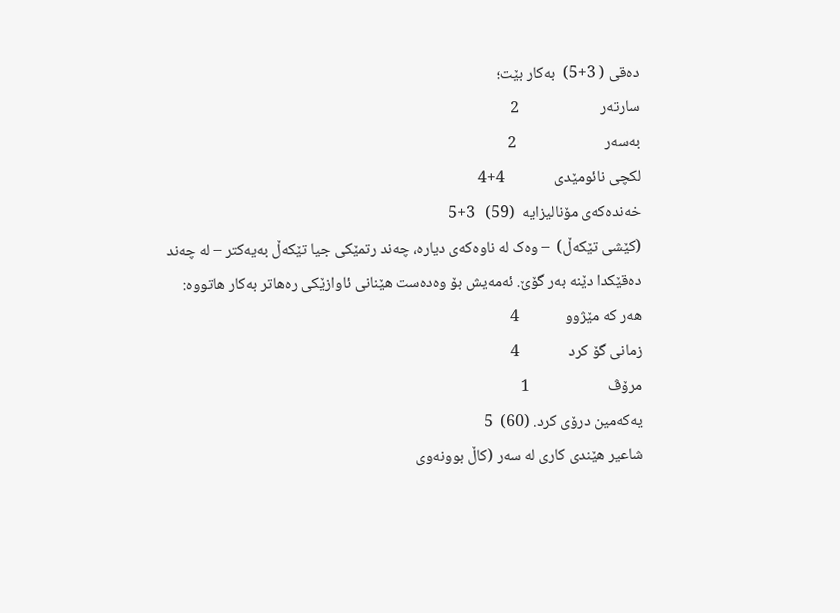ده‌قی ( 3+5)  به‌کار بێت؛
سارته‌ر                       2
به‌سه‌ر                         2
لکچی نائومێدی              4+4
خه‌نده‌که‌ی مۆنالیزایه  (59)   3+5
(کێشی تێکه‌ڵ)  – وه‌ک له‌ ناوه‌که‌ی دیاره‌، چه‌ند رتمێکی جیا تێکه‌ڵ به‌یه‌کتر – له‌ چه‌ند ده‌قێکدا دێنه‌ به‌ر گۆێ. ئه‌مه‌یش بۆ وه‌ده‌ست هێنانی ئاوازێکی ره‌هاتر به‌کار هاتووه‌:
هه‌ر که‌ مێژوو             4
زمانی گۆ کرد              4
مرۆڤ                      1
یه‌که‌مین درۆی کرد. (60)  5
شاعیر هێندی کاری له‌ سه‌ر (کاڵ بوونه‌وی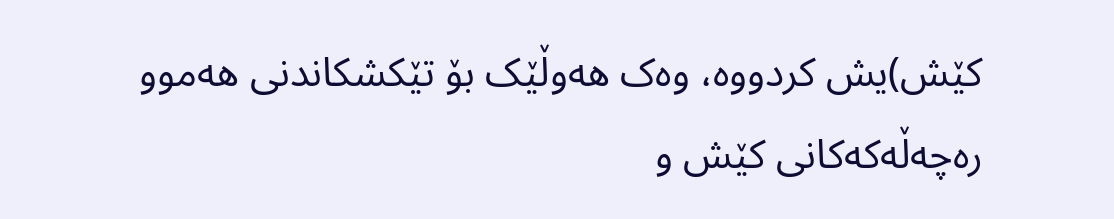کێش)یش کردووه‌، وه‌ک هه‌وڵێک بۆ تێکشکاندنی هه‌موو ره‌چه‌ڵه‌که‌کانی کێش و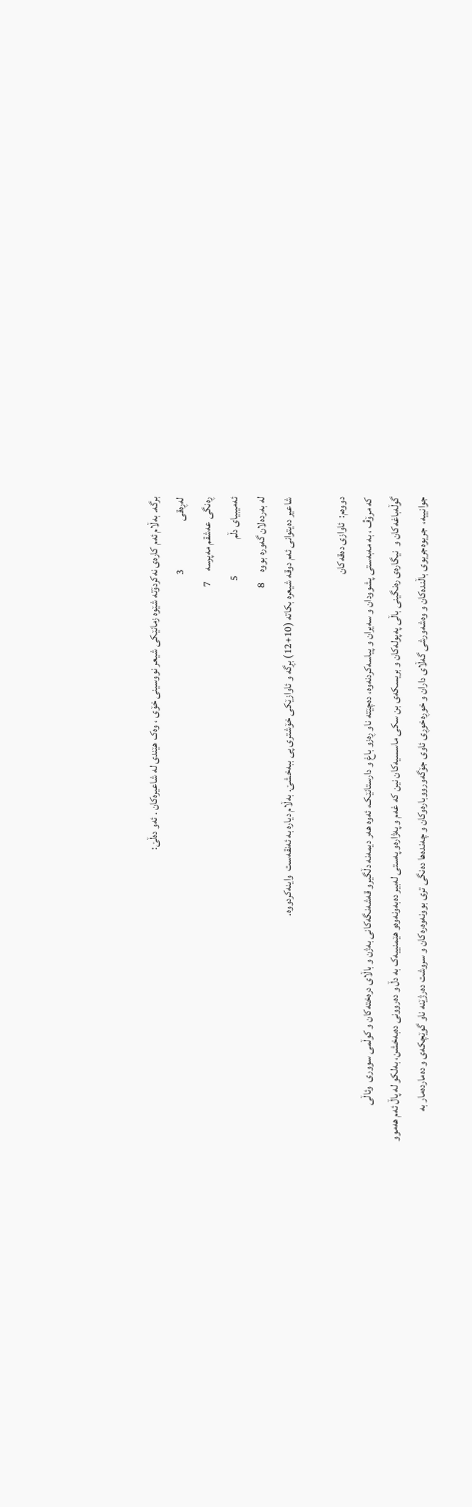برگه‌. به‌ڵام ئه‌م کاره‌ی نه‌کردۆته‌ شێوه‌ زمانێکی شیعر نووسینی خۆی ، وه‌ک هێندی له‌ شاعیره‌کان . ئه‌و ده‌ڵێ:
له‌ڕه‌قی                       3
ڕه‌نگی عه‌شقم مه‌پرسه     7
ئه‌میبیای دڵم                 5
له‌ به‌رده‌لان گه‌وره‌ بووه‌     8
شاعیر ده‌یتوانی ئه‌م دوقه‌ شیعره‌ بکاته‌ (10+12) بڕگه‌ و ئاوازێکی خۆشتری پی ببه‌خشێ. به‌ڵام دیاره‌ به‌ ئه‌نقه‌ست  واینه‌کردووه‌.

دووه‌م:  ئاوازی ده‌قه‌کان
که‌ مرۆڤ ، به‌ مه‌به‌ستی پشوودان و سه‌یران و پیاسه‌کردنه‌وه‌، ده‌چێته‌ ناو ڕه‌زو باغ و دارستانێک، ئه‌وه‌ هه‌ر دیمه‌نه‌ دڵگیرو قه‌شه‌نگه‌کانی به‌ژن و باڵای دره‌خته‌کان و کوڵمی سووری  وئاڵی گوڵه‌باغه‌کان و  نیگاره‌ی ره‌نگینی باڵی په‌پوله‌کان و بریسکه‌ی بن سکی ماسسیه‌کان نین که‌ غه‌م و په‌ژاره‌و په‌ستی له‌بیر ده‌به‌ونه‌وه‌و هێمنییه‌ک به‌ دڵ و ده‌روونی ده‌به‌خشن، به‌لکو له‌ پاڵ ئه‌م هه‌موو جوانییه‌،  جریوه‌جریوی باڵنده‌کان و وه‌شه‌ورشی گه‌ڵای داران و خوڕه‌خوڕی ئاوی جۆگه‌ورووباره‌وکان و چه‌نده‌ها ده‌نگی تری بوونه‌وه‌ره‌کان و سروشت ده‌رژێنه‌ ناو گوێچکه‌ی و ده‌مارده‌مار به‌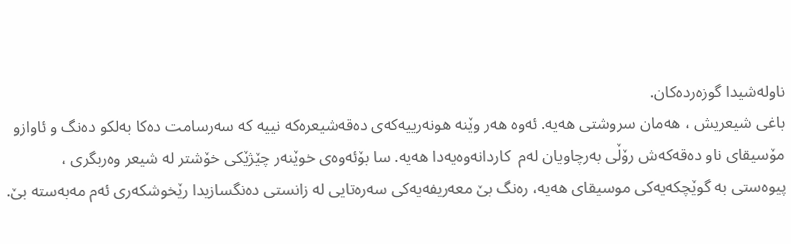ناوله‌شیدا گوزه‌رده‌کان.
باغی شیعریش ، هه‌مان سروشتی هه‌یه‌. ئه‌وه‌ هه‌ر وێنه‌ هونه‌رییه‌که‌ی ده‌قه‌شیعره‌که‌ نییه‌ که‌ سه‌رسامت ده‌کا به‌لکو ده‌نگ و ئاوازو مۆسیقای ناو ده‌قه‌که‌ش رۆڵی به‌رچاویان له‌م  کاردانه‌وه‌یه‌دا هه‌یه‌. سا بۆئه‌وه‌ی خوێنه‌ر چێژێکی خۆشتر له‌ شیعر وه‌ربگری ، پیوه‌ستی به‌ گوێچکه‌یه‌کی موسیقای هه‌یه‌، ره‌نگ بێ معه‌ریفه‌یه‌کی سه‌ره‌تایی له‌ زانستی ده‌نگسازیدا رێخوشکه‌ری ئه‌م مه‌به‌سته‌ بێ.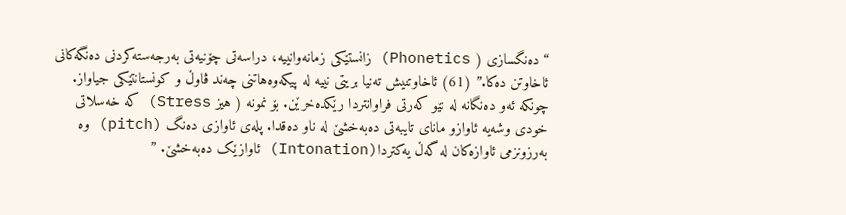“ده‌نگسازی ( Phonetics) زانستێکی زمانه‌وانییه‌، دراسه‌تی چۆنیه‌تی به‌رجه‌سته‌کردنی ده‌نگه‌کانی ئاخاوتن ده‌کا.” (61) ئاخاوتنیش ته‌نیا بریتی نییه‌ له‌ پیکه‌وه‌هاتنی چه‌ند ڤاوڵ و کونستانتێکی جیاواز. چونکه‌ ئه‌و ده‌نگانه‌ له‌ نێو که‌رتی فراوانتردا رێکده‌خرێن. بۆ نمونه‌ ( هیز Stress) که‌ خه‌سلاتی خودی وشه‌یه‌ ئاوازو مانای تایبه‌تی ده‌به‌خشێ له‌ ناو ده‌قدا. پله‌ی ئاوازی ده‌نگ (pitch) وه‌ به‌رزونزمی ئاوازه‌کان له‌ گه‌ڵ یه‌کتردا(Intonation) ئاوازێک ده‌به‌خشێ. ”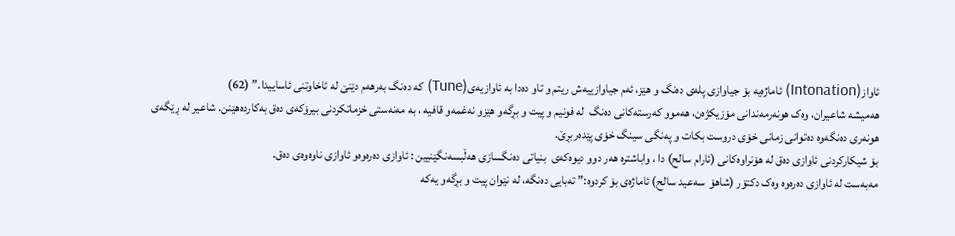ئاواز(Intonation) ئاماژه‌یه‌ بۆ جیاوازی پله‌ی ده‌نگ و هێز، ئه‌م جیاوازییه‌ش ریتم و تاو ده‌دا به‌ ئاوازیه‌ی(Tune) که‌ ده‌نگ به‌رهه‌م دێنێ له‌ ئاخاوتنی ئاساییدا.” (62)
هه‌میشه‌ شاعیران، وه‌ک هونه‌رمه‌ندانی مۆزیکژه‌ن، هه‌موو که‌رسته‌کانی ده‌نگ  له‌ فونیم و پیت و بڕگه‌و هێزو نه‌غمه‌و قافیه‌ ، به‌ مه‌نه‌ستی خزماتکردنی بیرۆکه‌ی ده‌ق به‌کارده‌هێنن. شاعیر له‌ ڕێگه‌ی هونه‌ری ده‌نگه‌وه‌ ده‌توانی زمانی خۆی دروست بکات و په‌نگی سینگ خۆی پێده‌ربڕێ.
بۆ شیکارکردنی ئاوازی ده‌ق له‌ هۆنراوه‌کانی (ئارام سالح) دا ، واباشتره‌ هه‌ر دوو دیوه‌که‌ی  بنیاتی ده‌نگسازی هه‌ڵبسه‌نگێنیین : ئاوازی ده‌ره‌وه‌و ئاوازی ناوه‌وه‌ی ده‌ق.
مه‌به‌ست له‌ ئاوازی ده‌ره‌وه‌ وه‌ک دکتۆر (شاهۆ  سه‌عید سالح) ئاماژه‌ی بۆ کردوه‌:” ته‌بایی ده‌نگه‌، له‌ نێوان پیت و بڕگه‌و یه‌که‌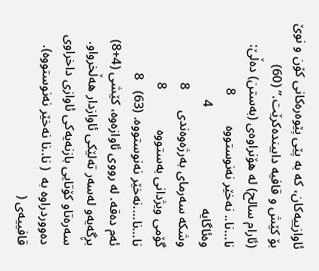ئاوازییه‌کان، که‌ به‌ پێی پێوه‌ره‌کانی کۆن و نوێ بۆ کێش و قافیه‌ دابینده‌کرێت.” (60)
(ئارام سالح) له‌ هۆنراوه‌ی (به‌ستن) ده‌ڵێ:
نا…نا.. نه‌خێر نه‌نوستووه‌         8
وه‌ئاگایه‌                              4
وشکه‌ سه‌رمای به‌رژه‌وه‌ندی      8
گۆمی ویژدانی به‌ستووه‌            8
نا…نا….نه‌خێر نه‌نوستووه‌. (63)   8
ئه‌م ده‌قه‌. له‌ رووی ئاوازه‌وه‌، کێشی (4+8) بڕگه‌یه‌و له‌سه‌ر ته‌لێکی ئاوازدار هه‌ڵخرواو. سه‌ره‌تاو کۆتایی بازنه‌یه‌کی ئاوازی داخراوی ده‌ووردراوه‌ به‌  ( نا..نا نه‌خێر نه‌نوستووه‌). قافییه‌ی (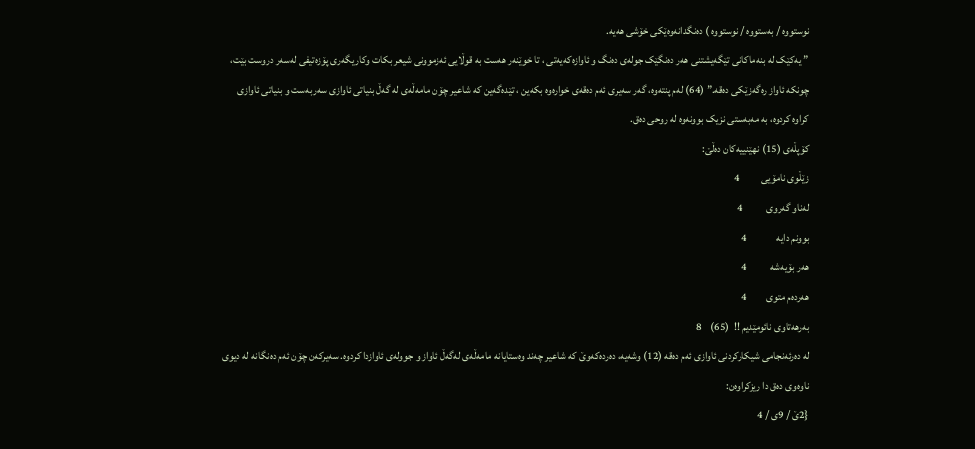نوستووه‌ / به‌ستووه‌ / نوستووه‌ ) ده‌نگدانه‌وه‌ێکی خۆشی هه‌یه‌.
” یه‌کێک له‌ بنه‌ماکانی تێگه‌یشتنی هه‌ر ده‌نگێک جوله‌ی ده‌نگ و ئاوازه‌که‌یه‌تی ، تا خوێنه‌ر هه‌ست به‌ قوڵایی ئه‌زموونی شیعر بکات وکاریگه‌ری پۆزه‌تیفی له‌سه‌ر دروست بێت، چونکه‌ ئاواز ره‌گه‌زێکی ده‌قه‌.” (64) له‌م پنته‌وه‌، گه‌ر سه‌یری ئه‌م ده‌قه‌ی خواره‌وه‌ بکه‌ین ، تێده‌گه‌ین که‌ شاعیر چۆن مامه‌ڵه‌ی له‌ گه‌ڵ بنیاتی ئاوازی سه‌ربه‌ست و بنیاتی ئاوازی کراوه‌ کردوه‌، به‌ مه‌به‌ستی نزیک بوونه‌وه‌ له‌ روحی ده‌ق.
کۆپڵه‌ی (15) نهێنییه‌کان ده‌ڵێ:
زێڵوی نامۆیی          4
له‌ناو گه‌روی           4
بوونم دایه‌              4
هه‌ر بۆیه‌شه‌           4
هه‌رده‌م متوی         4
به‌رهه‌تاوی نائومێدیم !!  (65)    8
له‌ ده‌رئه‌نجامی شیکارکردنی ئاوازی ئه‌م ده‌قه‌ (12) وشه‌یه‌، ده‌رده‌که‌وێ که‌ شاعیر چه‌ند وه‌ستایانه‌ مامه‌ڵه‌ی له‌گه‌ڵ ئاواز و جووله‌ی ئاوازدا کردوه‌. سه‌یرکه‌ن چۆن ئه‌م ده‌نگانه‌ له‌ دیوی ناوه‌وی ده‌ق دا ریزکراوه‌ن:
{2ێ / 9ی / 4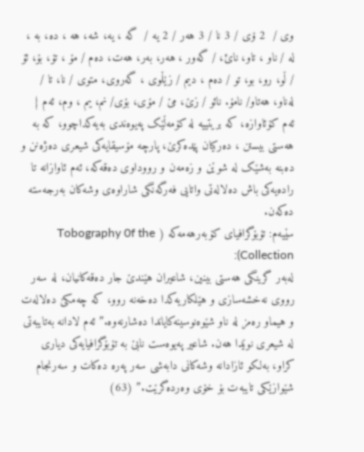وی /  2 ۆی / 3 نا / 3 هه‌ر / 2 یه‌ /  گه‌ ، یه‌، شه‌، هه‌ ، ده‌، به ‌، له‌ / ناو ، تاو، نائ، / گه‌ور ، هه‌ر، به‌ر، هه‌ت، ده‌م / مۆ ، تۆ، بۆ، ئۆ / ڵو، رو، بو، تو / ده‌م ، دیم / زێڵوی ، گه‌روی، متوی / نا، تا / له‌ناو، هه‌تاو/ نامۆ. نائو / زێ، مێ / مۆی، بۆی/ نم، یم ، وم، ئه‌م }
ئه‌م کۆئاوازه‌، که‌ بریتییه‌ له‌ کۆمه‌ڵێک په‌یوه‌ندی به‌یه‌کداچوو، که‌ به‌ هه‌ستی بیستن ، ده‌رکیان پێده‌کرێ، پارچه‌ مۆسیقایه‌کی شیعری ده‌ژه‌نن و ده‌بنه‌ به‌‌شێک له‌ شوێن و زه‌مه‌ن و رووداوی ده‌قه‌که‌، ئه‌م ئاوازانه‌ تا راده‌یه‌کی باش ده‌لاله‌تی واتایی فه‌رگه‌نگی شاراوه‌ی وشه‌کان به‌رجه‌سته‌ ده‌که‌ن.
سێیه‌م: تۆبۆگرافیای کۆبه‌رهه‌مه‌که ( Tobography 0f the Collection):
له‌به‌ر گرینگی هه‌ستی بینین، شاعیران هێندێ جار ده‌قه‌کانیان، له‌ سه‌ر رووی نه‌خشه‌سازی و هێلکاریه‌کدا ده‌خه‌نه‌ روو، که‌ چه‌مکێ ده‌لاله‌ت و هیماو ره‌مز له‌ ناو شێوه‌نوسینه‌کایاندا ده‌شارنه‌وه‌.” ئه‌م لادانه‌ به‌تایبه‌تی له‌ شیعری نوێدا هه‌ن. شاعیر په‌یوه‌ست نابێ به‌ تۆبۆگرافیایه‌کی دیاری کراو، به‌لکو ئازادانه‌ وشه‌کانی دابه‌شی سه‌ر په‌ره‌ ده‌کات و سه‌رنجام شێوازێکی تایبه‌ت بۆ خۆی وه‌رده‌گرێت.” (63)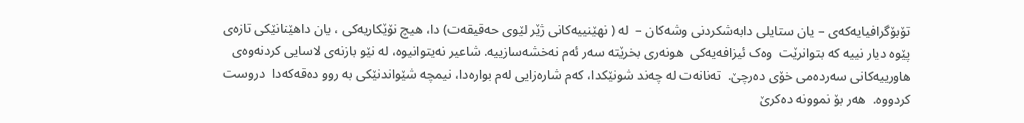تۆبۆگرافیایه‌که‌ی – یان ستایلی دابه‌شکردنی وشه‌کان –  له‌ ( نهێنییه‌کانی ژێر لێوی حه‌قیقه‌ت) دا، هیچ نۆێکاریه‌کی ، یان داهێنانێکی تازه‌ی پێوه‌ دیار نییه‌ که‌ بتوانرێت  وه‌ک ئیزافه‌یه‌کی  هونه‌ری بخرێته‌ سه‌ر ئه‌م نه‌خشه‌سازییه‌. شاعیر نه‌یتوانیوه‌، له‌ نێو بازنه‌ی لاسایی کردنه‌وه‌ی هاورییه‌کانی سه‌رده‌می خۆی ده‌رچێ.  ته‌نانه‌ت له‌ چه‌ند شونێکدا، که‌م شاره‌زایی له‌م بواره‌دا، نیمچه‌ شێواندنێکی به‌ روو ده‌قه‌که‌دا  دروست کردووه‌.  هه‌ر بۆ نموونه‌ ده‌کرێ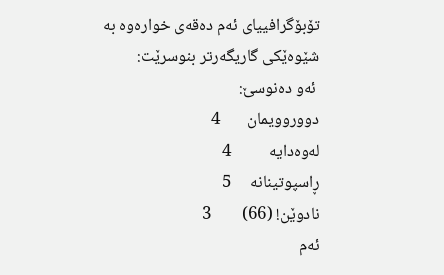تۆبۆگرافییای ئه‌م ده‌قه‌ی خواره‌وه‌ به‌ شێوه‌ێکی گاریگه‌رتر بنوسرێت:
 ئه‌و ده‌نوسێ:
دووروویمان       4
له‌وه‌دایه‌          4
ڕاسپوتینانه‌     5
نادوێن! (66)        3
ئه‌م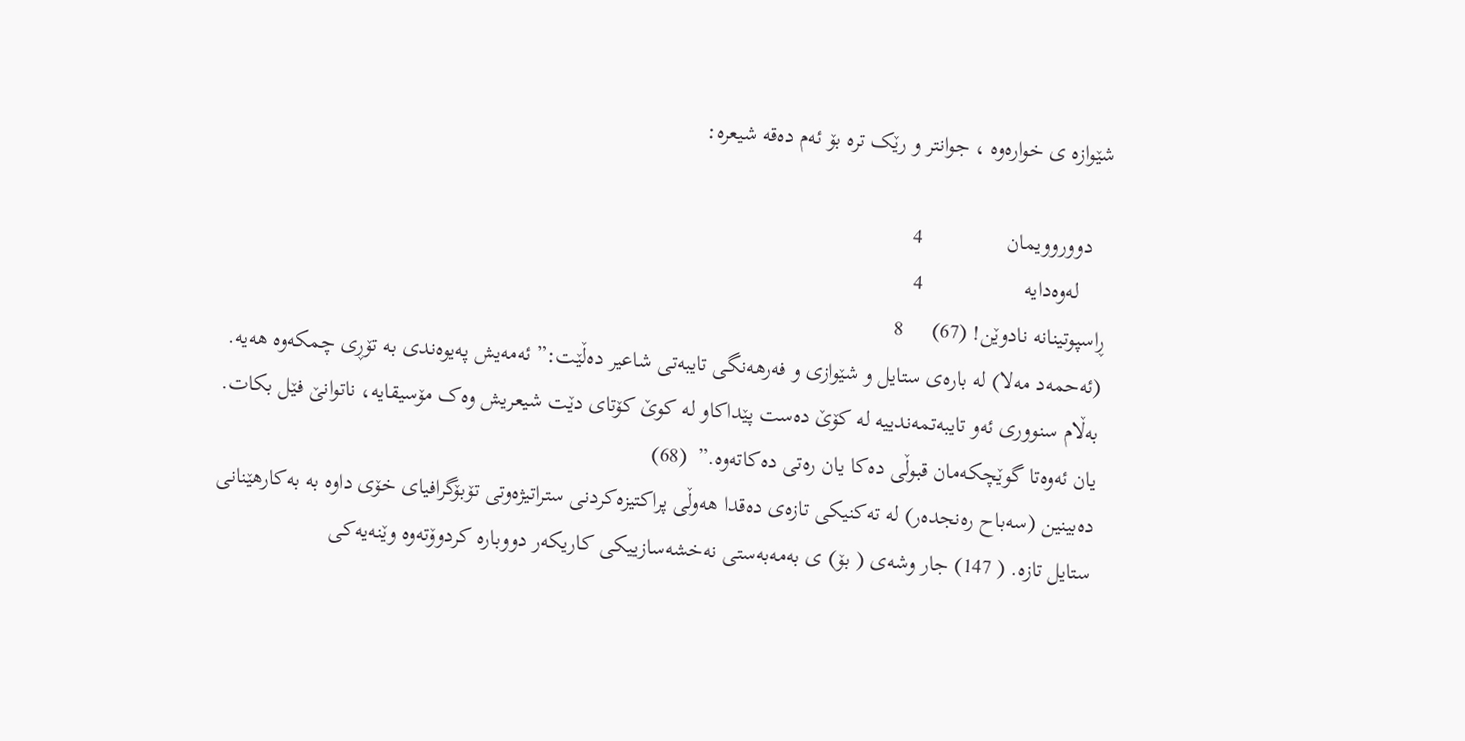شێوازه‌ ی خواره‌وه‌ ، جوانتر و رێک تره‌ بۆ ئه‌م ده‌قه‌ شیعره‌:

   دووروویمان               4
     له‌وه‌دایه‌                  4
ڕاسپوتینانه‌ نادوێن! (67)     8
(ئه‌حمه‌د مه‌لا) له‌ باره‌ی ستایل و شێوازی و فه‌رهه‌نگی تایبه‌تی شاعیر ده‌ڵێت:” ئه‌مه‌یش په‌یوه‌ندی به‌ تۆڕی چمکه‌وه‌ هه‌یه‌. به‌ڵام سنووری ئه‌و تایبه‌تمه‌ندییه‌ له‌ کۆێ ده‌ست پێداکاو له‌ کوێ کۆتای دێت شیعریش وه‌ک مۆسیقایه‌، ناتوانێ فێل بکات. یان ئه‌وه‌تا گوێچکه‌مان قبوڵی ده‌کا یان ره‌تی ده‌کاته‌وه‌.”  (68)
ده‌بینین (سه‌باح ره‌نجده‌ر) له‌ ته‌کنیکی تازه‌ی ده‌قدا هه‌وڵی پراکتیزه‌کردنی ستراتیژه‌وتی تۆبۆگرافیای خۆی داوه‌ به‌ به‌کارهێنانی ستایل تازه‌. ( 147) جار وشه‌ی ( بۆ) ی به‌مه‌به‌ستی نه‌خشه‌سازییکی کاریکه‌ر دووباره‌ کردوۆته‌وه‌ وێنه‌یه‌کی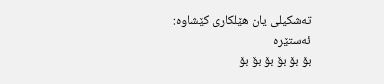ته‌شکیلی یان ‌هێلکاری کێشاوه‌:
ئه‌ستێره‌
بۆ بۆ بۆ بۆ بۆ بۆ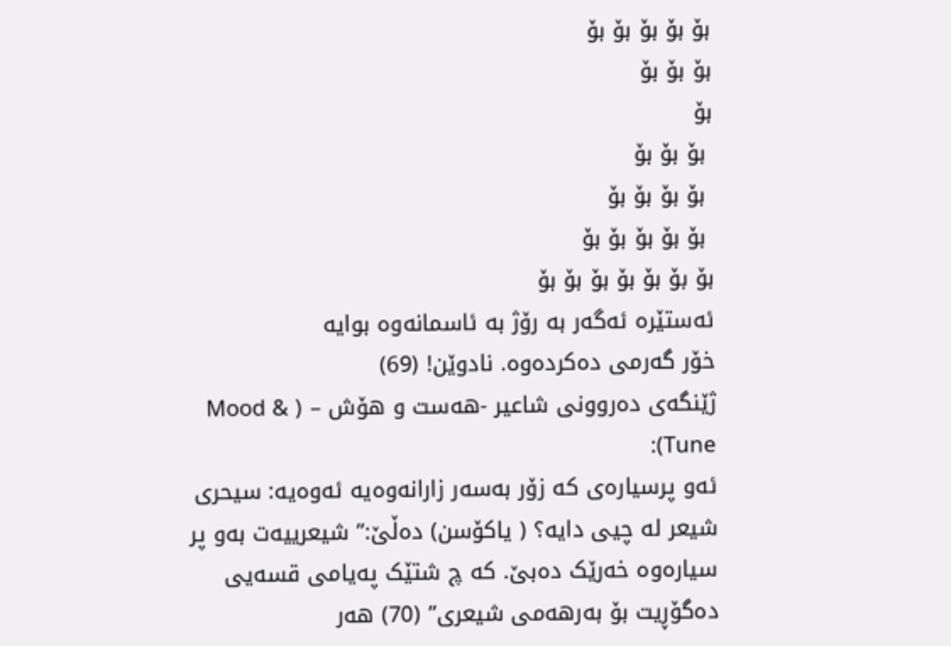بۆ بۆ بۆ بۆ بۆ
بۆ بۆ بۆ
بۆ
 بۆ بۆ بۆ
 بۆ بۆ بۆ بۆ
 بۆ بۆ بۆ بۆ بۆ
بۆ بۆ بۆ بۆ بۆ بۆ بۆ
ئه‌ستێره‌ ئه‌گه‌ر به‌ رۆژ به‌ ئاسمانه‌وه‌ بوایه‌
خۆر گه‌رمی ده‌کرده‌وه‌. نادوێن! (69)
ژێنگه‌ی ده‌روونی شاعیر -هه‌ست و هۆش – ( Mood & Tune):
ئه‌و پرسیاره‌ی که‌ زۆر به‌سه‌ر زارانه‌وه‌یه‌ ئه‌وه‌یه‌: سیحری شیعر له‌ چیی دایه‌؟ ( یاکۆسن) ده‌ڵێ:” شیعرییه‌ت به‌و پر سیاره‌وه‌ خه‌رێک ده‌بێ. که‌ چ شتێک په‌یامی قسه‌یی ده‌گۆڕیت بۆ به‌رهه‌می شیعری” (70) هه‌ر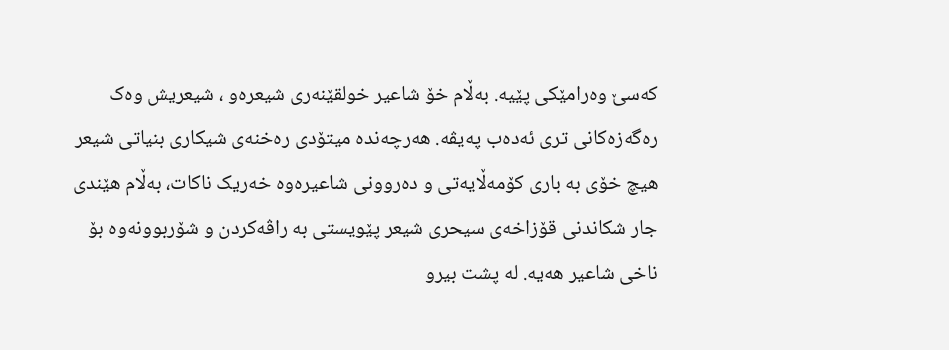که‌سێ وه‌رامێکی پێیه‌. به‌ڵام خۆ شاعیر خولقێنه‌ری شیعره‌و ، شیعریش وه‌ک ره‌گه‌زه‌کانی تری ئه‌ده‌ب په‌یڤه‌. هه‌رچه‌نده‌ میتۆدی ره‌خنه‌ی شیکاری بنیاتی شیعر هیچ خۆی به‌ باری کۆمه‌ڵایه‌تی و ده‌روونی شاعیره‌وه‌ خه‌ریک ناکات، به‌ڵام هێندی جار شکاندنی قۆزاخه‌ی سیحری شیعر پێویستی به‌ راڤه‌کردن و شۆربوونه‌وه‌ بۆ ناخی شاعیر هه‌یه‌. له‌ پشت بیرو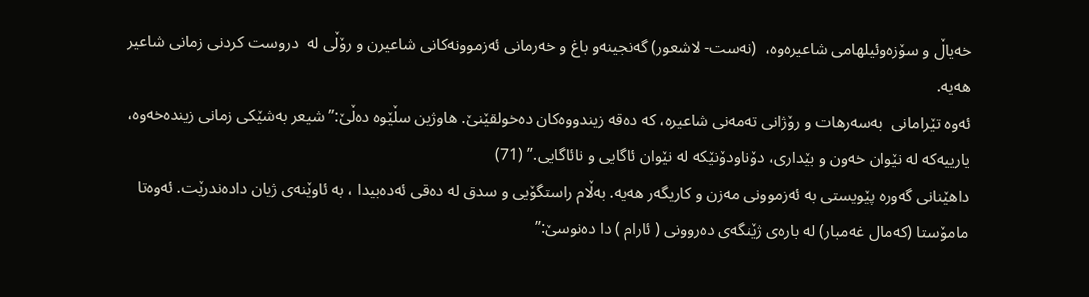خه‌یاڵ و سۆزه‌وئیلهامی شاعیره‌وه‌،  (نه‌ست- لاشعور) گه‌نجینه‌و باغ و خه‌رمانی ئه‌زموونه‌کانی شاعیرن و رۆڵی له‌  دروست کردنی زمانی شاعیر هه‌یه‌.
ئه‌وه‌ تێرامانی  به‌سه‌رهات و رۆژانی ته‌مه‌نی شاعیره‌، که‌ ده‌قه‌ زیندووه‌کان ده‌خولقێنێ. هاوژین سڵێوه‌ ده‌ڵێ:” شیعر به‌شێکی زمانی زینده‌خه‌وه‌، یارییه‌که‌ له‌ نێوان خه‌ون و بێداری، دۆناودۆنێکه‌ له‌ نێوان ئاگایی و نائاگایی.” (71)
داهێنانی گه‌وره‌ پێویستی به‌ ئه‌زموونی مه‌زن و کاریگه‌ر هه‌یه‌. به‌ڵام راستگۆیی و سدق له‌ ده‌قی ئه‌ده‌بیدا ، به‌ ئاوێنه‌ی ژیان داده‌ندرێت. ئه‌وه‌تا مامۆستا (که‌مال غه‌مبار) له‌ باره‌ی ژێنگه‌ی ده‌روونی ( ئارام ) دا ده‌نوسێ:”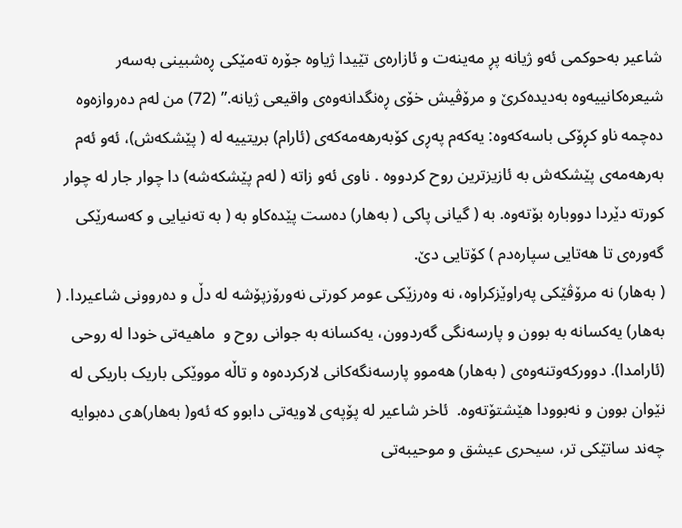شاعیر به‌حوکمی ئه‌و ژیانه‌ پڕ مه‌ینه‌ت و ئازاره‌ی تێیدا ژیاوه‌ جۆره‌ ته‌مێکی ڕه‌شبینی به‌سه‌ر شیعره‌کانییه‌وه‌ به‌دیده‌کرێ و مرۆڤیش خۆی ڕه‌نگدانه‌وه‌ی واقیعی ژیانه‌.” (72) من له‌م ده‌روازه‌وه‌ ده‌چمه‌ ناو کڕۆکی باسه‌که‌وه‌: یه‌که‌م په‌ڕی کۆبه‌رهه‌مه‌که‌ی (ئارام) بریتییه‌ له‌ ( پێشکه‌ش‌)، ئه‌و ئه‌م به‌رهه‌مه‌ی پێشکه‌ش به‌ ئازیزترین روح کردووه‌ . ناوی ئه‌و زاته‌ ( له‌م پێشکه‌شه‌) دا چوار جار له‌ چوار کورته‌ دێردا دووباره‌ بۆته‌وه‌. به‌ ( گیانی پاکی ( به‌هار) ده‌ست پێده‌کاو به‌ ( به‌ ته‌نیایی و که‌سه‌رێکی گه‌وره‌ی تا هه‌تایی سپاره‌دم ) کۆتایی دێ.
( به‌هار) نه‌ مرۆڤێکی په‌راوێزکراوه‌، نه‌ وه‌رزێکی عومر کورتی نه‌ورۆزپۆشه‌ له‌ دڵ و ده‌روونی شاعیردا. ( به‌هار) یه‌کسانه‌ به‌ بوون و پارسه‌نگی گه‌ردوون، یه‌‌کسانه‌ به‌ جوانی روح و  ماهیه‌تی خودا له‌ روحی (ئارامدا). دوورکه‌وتنه‌وه‌ی ( به‌هار) هه‌موو پارسه‌نگه‌کانی لارکرده‌وه‌ و تاڵه‌ مووێکی باریک باریکی له‌ نێوان بوون و نه‌بوودا هێشتۆته‌وه‌.  ئاخر شاعیر له‌ پۆپه‌ی لاویه‌تی دابوو که‌ ئه‌و( به‌هار)ه‌ی ده‌بوایه‌ چه‌ند ساتێکی تر، سیحری عیشق و موحیبه‌تی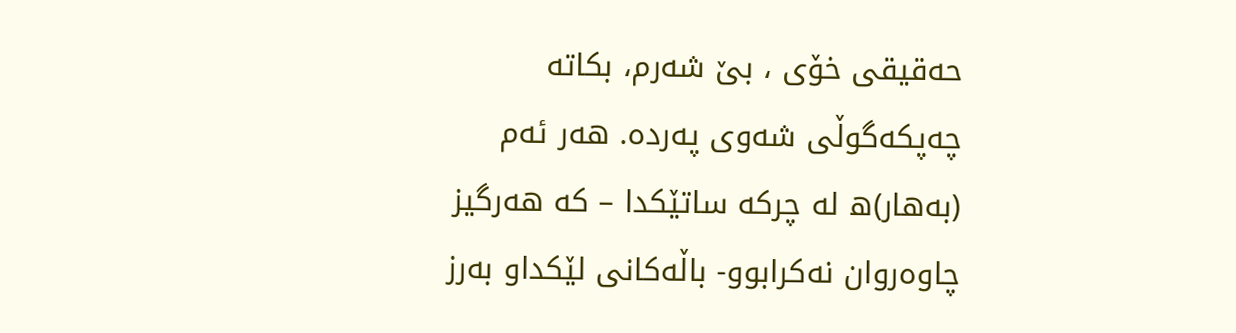حه‌قیقی خۆی ، بێ شه‌رم، بکاته‌ چه‌پکه‌گوڵی شه‌وی په‌رده‌. هه‌ر ئه‌م (به‌هار)ه‌ له‌ چرکه‌ ساتێکدا – که‌ هه‌رگیز چاوه‌روان نه‌کرابوو- باڵه‌کانی لێکداو به‌رز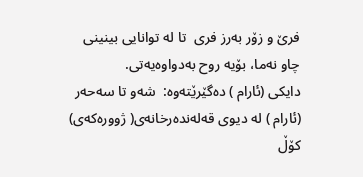فرێ و زۆر به‌رز فری  تا له‌ توانایی بینینی چاو نه‌ما، بۆیه‌ روح به‌دواوه‌یه‌تی.
دایکی (ئارام ) ده‌گێرێته‌وه‌:  شه‌و تا سه‌حه‌ر (ئارام ) له‌ دیوی قه‌له‌نده‌رخانه‌ی( ژووره‌که‌ی) کۆڵ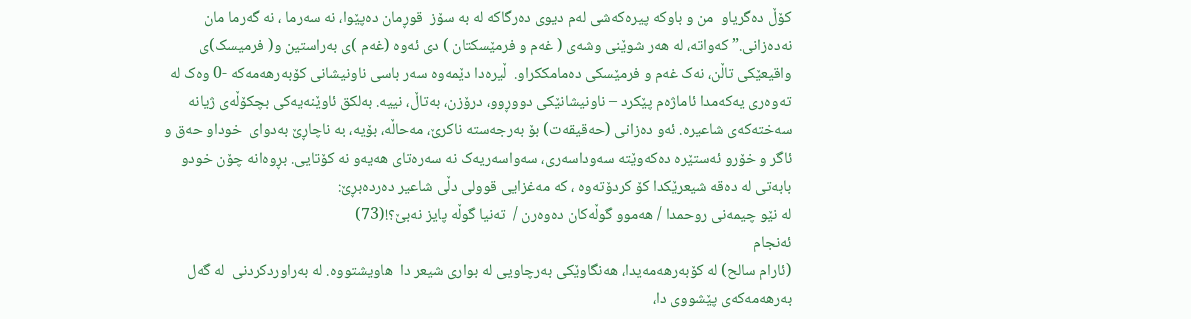کۆڵ ده‌گریاو  من و باوکه‌ پیره‌که‌شی له‌م دیوی ده‌رگاکه‌ له‌ به‌ سۆز  قوڕمان ده‌پێوا، نه‌ سه‌رما ، نه‌ گه‌رما مان نه‌ده‌زانی.” که‌واته‌، له‌ هه‌ر شوێنی وشه‌ی ( غه‌م و فرمێسکتان ) دی ئه‌وه‌ (غه‌م )ی به‌راستین و( فرمیسک)ی واقیعێکی تاڵن، نه‌ک غه‌م و فرمێسکی ده‌مامککراو.  ڵیره‌دا دێمه‌وه‌ سه‌ر باسی ناونیشانی کۆبه‌رهه‌مه‌که‌ -0 وه‌ک له‌ ته‌وه‌ری یه‌که‌مدا ئاماژه‌م پێکرد – ناونیشانێکی دووڕوو، درۆزن، به‌تاڵ، نییه‌. به‌لکق ئاوێنه‌یه‌کی بچکۆڵه‌ی ژیانه‌ سه‌خته‌که‌ی شاعیره‌. ئه‌و ده‌زانی (حه‌قیقه‌ت) بۆ به‌رجه‌سته‌ ناکرێ، مه‌حاڵه‌، بۆیه‌، به‌ ناچاڕێ به‌دوای  خوداو حه‌ق و ئاگر و خۆرو ئه‌ستێره‌ ده‌که‌وێته‌ سه‌وداسه‌ری، سه‌واسه‌ریه‌ک نه‌ سه‌ره‌تای هه‌یه‌و نه‌ کۆتایی. بڕوه‌انه‌ چۆن خودو بابه‌تی له‌ ده‌قه‌ شیعرێکدا کۆ کردۆته‌وه‌ ، که‌ مه‌غزایی قوولی دڵی شاعیر ده‌رده‌بڕێ:
له‌ نێو چیمه‌نی روحمدا / هه‌موو گوڵه‌کان ده‌وه‌رن /  ته‌نیا گوڵه‌ پایز نه‌بێ؟!(73)
ئه‌نجام
(ئارام سالح) له‌ کۆبه‌رهه‌مه‌یدا، هه‌نگاوێکی به‌رچاویی له‌ بواری شیعر دا  هاویشتووه‌. له‌ به‌راوردکردنی  له‌ گه‌ل به‌رهه‌مه‌که‌ی پێشووی دا،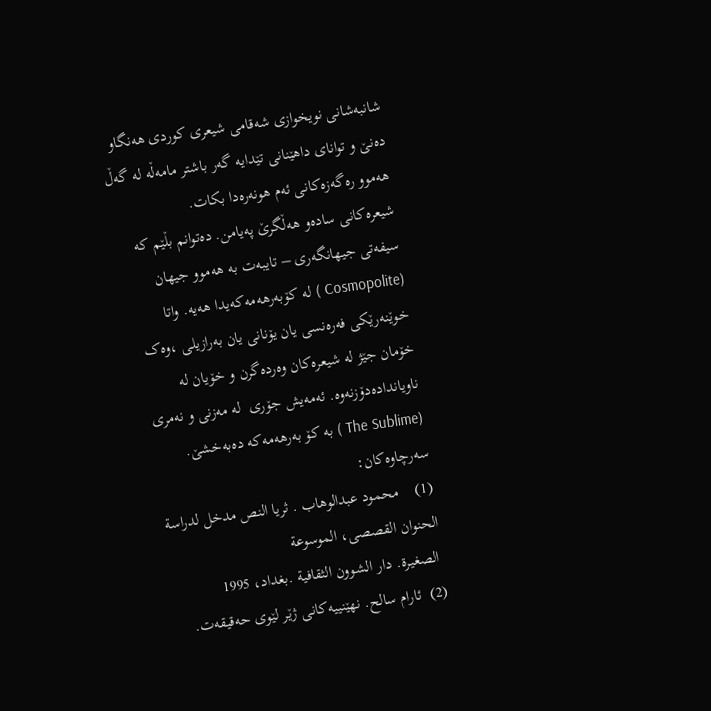شانبه‌شانی نویخوازی شه‌قامی شیعری کوردی هه‌نگاو ده‌نێ و توانای داهێنانی تێدایه‌ گه‌ر باشتر مامه‌ڵه‌ له‌ گه‌ڵ هه‌موو ره‌گه‌زه‌کانی ئه‌م هونه‌ره‌دا بکات.
شیعره‌کانی ساده‌و هه‌ڵگرێ په‌یامن. ده‌توانم بڵێم که‌ سیفه‌تی جیهانگه‌ری – تایبه‌ت به‌ هه‌موو جیهان (Cosmopolite ) له‌ کۆبه‌رهه‌مه‌که‌یدا هه‌یه‌. واتا خوێنه‌رێکی فه‌ره‌نسی یان یۆنانی یان به‌رازیلی ،وه‌ک خۆمان جێژ له‌ شیعره‌کان وه‌رده‌گرن و خۆیان له‌ ناویانداده‌دۆزنه‌وه‌. ئه‌مه‌یش جۆری  له‌ مه‌زنی و نه‌مری (The Sublime ) به‌ کۆ به‌رهه‌مه‌که‌ ده‌به‌خشێ.
سه‌رچاوه‌کان:
(1)    محمود عبدالوهاب . ثریا النص مدخل لدراسة الحنوان القصصی، الموسوعة
 الصغیرة. دار الشوون الثقافیة .بغداد، 1995
(2)  ئارام سالح. نهێنییه‌کانی ژێر لێوی حه‌قیقه‌ت.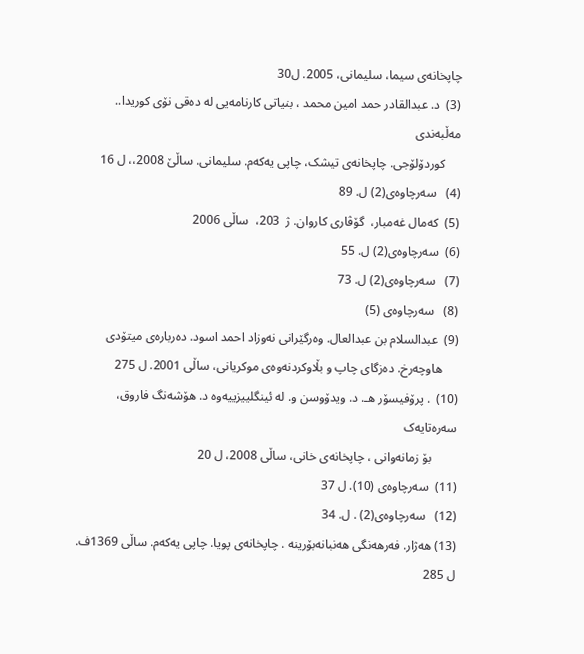چاپخانه‌ی سیما، سلیمانی، 2005. ل30
(3)  د. عبدالقادر حمد امین محمد ، بنیاتی کارنامه‌یی له‌ ده‌قی نۆی کوریدا.. مه‌ڵبه‌ندی
     کوردۆلۆجی. چاپخانه‌ی تیشک، چاپی یه‌که‌م. سلیمانی. ساڵێ 2008،، ل 16
(4)   سه‌رچاوه‌ی(2) ل. 89
(5)  که‌مال غه‌مبار،  گۆڤاری کاروان. ژ  203،  ساڵی 2006
(6)  سه‌رچاوه‌ی(2) ل. 55
(7)   سه‌رچاوه‌ی(2) ل. 73
(8)   سه‌رچاوه‌ی (5)
(9)  عبدالسلام بن عبدالعال. وه‌رگێرانی نه‌وزاد احمد اسود. ده‌رباره‌ی میتۆدی
     هاوچه‌رخ. ده‌زگای چاپ و بڵاوکردنه‌وه‌ی موکریانی، ساڵی 2001. ل 275
(10)  . پرۆفیسۆر ‌هـ. د. ویدۆوسن و. له‌ ئینگلییزییه‌وه‌ د. هۆشه‌نگ فاروق، سه‌ره‌تایه‌ک
        بۆ زمانه‌وانی ، چاپخانه‌ی خانی، ساڵی 2008، ل 20
(11)  سه‌رچاوه‌ی (10). ل 37
(12)   سه‌رچاوه‌ی(2) . ل. 34
(13) هه‌ژار. فه‌رهه‌نگی هه‌نبانه‌بۆرینه‌ . چاپخانه‌ی پویا. چاپی یه‌که‌م. ساڵی 1369ف. ل 285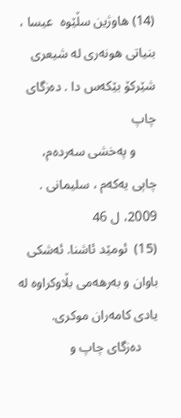(14) هاوژین سڵێوه‌  عیسا ، بنیاتی هونه‌ری له‌ شیعری شێرکۆ بێکه‌س دا . ده‌زگای چاپ
      و په‌خشی سه‌رده‌م،  چاپی یه‌که‌م ، سلیمانی . 2009، ل 46
(15)  ئومێد ئاشنا. ئه‌شکی باوان و به‌رهه‌می بڵاوکراوه‌ له‌ یادی کامه‌ران موکری.
     ده‌زگای چاپ و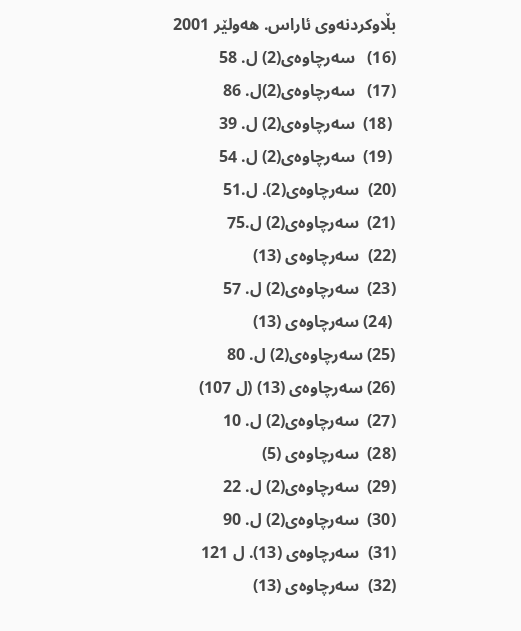بڵاوکردنه‌وی ئاراس. هه‌ولێر 2001
(16)   سه‌رچاوه‌ی(2) ل. 58
(17)   سه‌رچاوه‌ی(2)ل. 86
 (18)  سه‌رچاوه‌ی(2) ل. 39
 (19)  سه‌رچاوه‌ی(2) ل. 54
(20)  سه‌رچاوه‌ی(2). ل.51
(21)  سه‌رچاوه‌ی(2) ل.75
(22)  سه‌رچاوه‌ی (13)
(23)  سه‌رچاوه‌ی(2) ل. 57
 (24) سه‌رچاوه‌ی (13)
(25) سه‌رچاوه‌ی(2) ل. 80
(26) سه‌رچاوه‌ی (13) (ل 107)
(27)  سه‌رچاوه‌ی(2) ل. 10
(28)  سه‌رچاوه‌ی (5)
(29)  سه‌رچاوه‌ی(2) ل. 22
(30)  سه‌رچاوه‌ی(2) ل. 90
(31)  سه‌رچاوه‌ی (13). ل 121
(32)  سه‌رچاوه‌ی (13)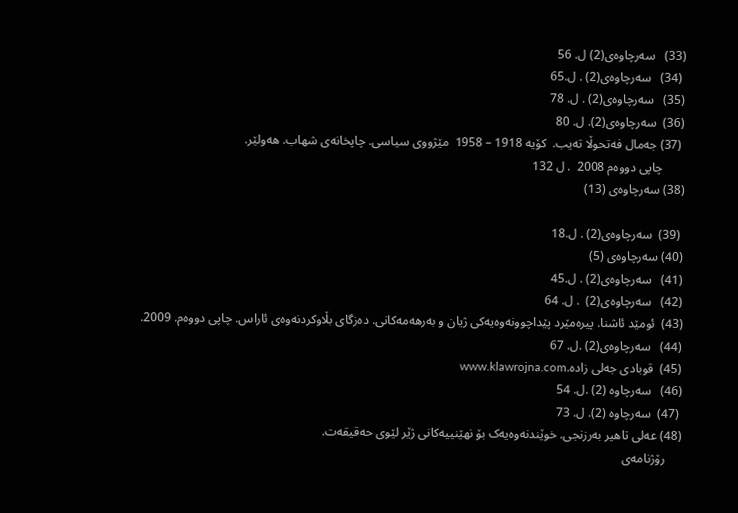(33)   سه‌رچاوه‌ی(2) ل. 56
 (34)   سه‌رچاوه‌ی(2) . ل.65
(35)   سه‌رچاوه‌ی(2) . ل. 78
(36)  سه‌رچاوه‌ی(2). ل. 80
 (37) جه‌مال فه‌تحوڵا ته‌یب.  کۆیه‌ 1918 – 1958  مێژووی سیاسی. چاپخانه‌ی شهاب. هه‌ولێر.
       چاپی دووه‌م 2008  . ل 132
(38) سه‌رچاوه‌ی (13)

 (39)  سه‌رچاوه‌ی(2) . ل.18
(40) سه‌رچاوه‌ی (5)
(41)   سه‌رچاوه‌ی(2) . ل.45
(42)   سه‌رچاوه‌ی(2)  . ل. 64
(43)  ئومێد ئاشنا. پیره‌مێرد پێداچوونه‌وه‌یه‌کی ژیان و به‌رهه‌مه‌کانی. ده‌زگای بڵاوکردنه‌وه‌ی ئاراس. چاپی دووه‌م. 2009.
(44)   سه‌رچاوه‌ی(2) .ل. 67
(45)  قوبادی جه‌لی زاده‌.www.klawrojna.com
(46)   سه‌رچاوه‌ (2) .ل. 54
 (47)  سه‌رچاوه‌ (2). ل. 73
(48) عه‌لی تاهیر به‌رزنجی. خوێندنه‌وه‌یه‌ک بۆ نهێنییه‌کانی ژێر لێوی حه‌قیقه‌ت.
     رۆژنامه‌ی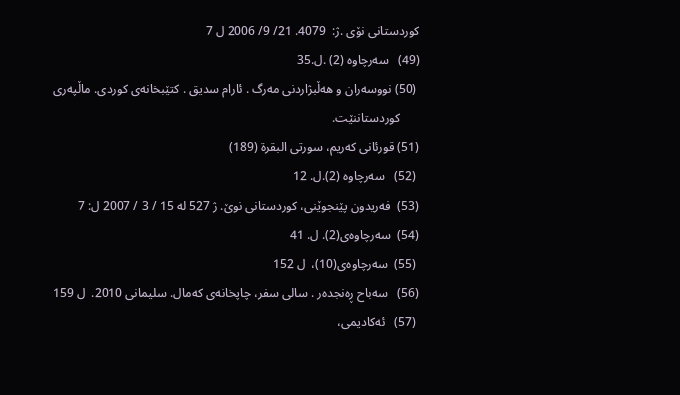کوردستانی نۆی .ژ:  4079. 21/ 9/ 2006 ل 7
(49)   سه‌رچاوه‌ (2) .ل.35
 (50) نووسه‌ران و هه‌ڵبژاردنی مه‌رگ . ئارام سدیق . کتێبخانه‌ی کوردی. ماڵپه‌ری
      کوردستاننێت.
(51) قورئانی که‌ریم، سورتی البقرة (189)
 (52)   سه‌رچاوه‌ (2).ل. 12
(53)  فه‌ریدون پێنجوێنی، کوردستانی نوێ. ژ 527 له‌ 15 / 3 / 2007 ل: 7
(54)  سه‌رچاوه‌ی(2). ل. 41
 (55)  سه‌رچاوه‌ی(10)،  ل 152
(56)   سه‌باح ڕه‌نجده‌ر . سالی سفر، چاپخانه‌ی که‌مال. سلیمانی 2010.  ل 159
 (57)   ئه‌کادیمی،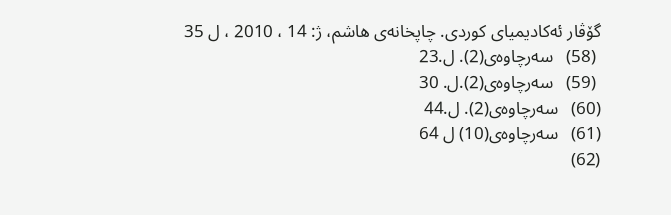گۆڤار ئه‌کادیمیای کوردی. چاپخانه‌ی هاشم، ژ: 14 ، 2010 ، ل 35
 (58)   سه‌رچاوه‌ی(2). ل.23
 (59)   سه‌رچاوه‌ی(2).ل. 30
(60)   سه‌رچاوه‌ی(2). ل.44
(61)   سه‌رچاوه‌ی(10) ل 64
(62)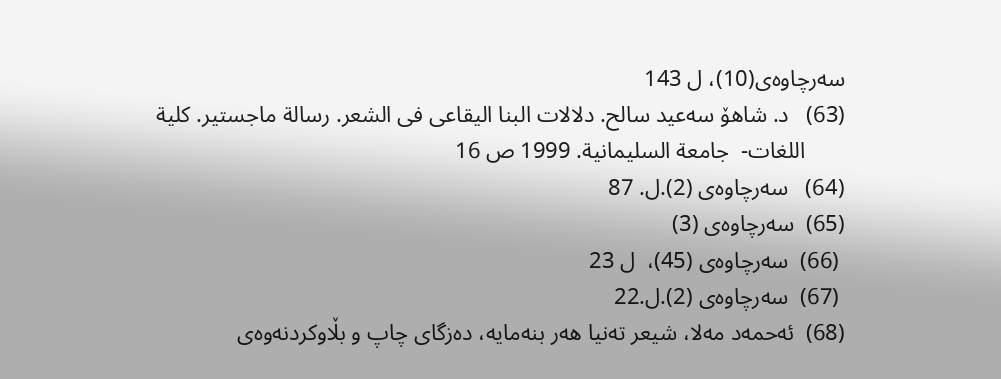سه‌رچاوه‌ی(10)، ل 143
(63)   د. شاهۆ سه‌عید سالح. دلالات البنا الیقاعی فی الشعر. رسالة ماجستیر. کلیة
       اللغات-  جامعة السلیمانیة. 1999 ص 16
(64)   سه‌رچاوه‌ی (2).ل. 87
(65)  سه‌رچاوه‌ی (3)
 (66)  سه‌رچاوه‌ی (45)،  ل 23
 (67)  سه‌رچاوه‌ی (2).ل.22
(68)  ئه‌حمه‌د مه‌لا، شیعر ته‌نیا هه‌ر بنه‌مایه‌، ده‌زگای چاپ و بڵاوکردنه‌وه‌ی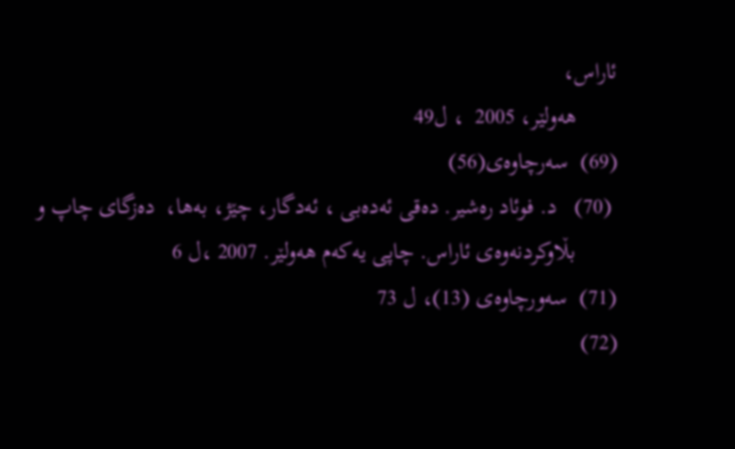ئاراس،
       هه‌ولێر، 2005  ، ل49
(69)  سه‌رچاوه‌ی(56)
 (70)   د. فوئاد ره‌شیر. ده‌قی ئه‌ده‌بی ، ئه‌دگار، چێژ، به‌ها،  ده‌زگای چاپ و
       بڵاوکردنه‌وه‌ی ئاراس. چاپی یه‌که‌م هه‌ولێر. 2007 ،ل 6
(71)  سه‌ورچاوه‌ی (13)، ل 73
(72)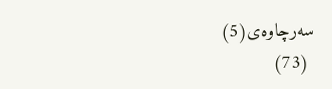سه‌رچاوه‌ی(5)
 (73)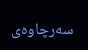سه‌رچاوه‌ی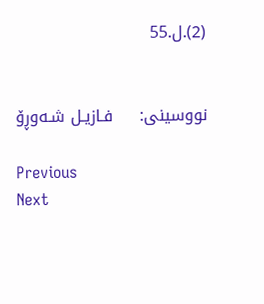(2).ل.55


نووسینی:     فـازیـل شـه‌وڕۆ

Previous
Next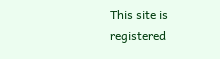This site is registered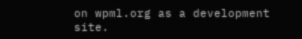on wpml.org as a development site.